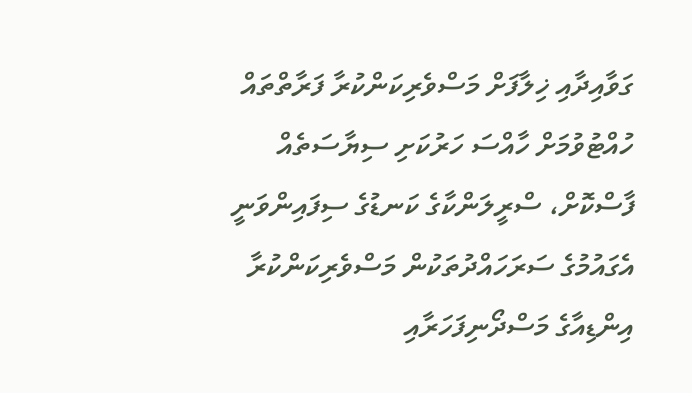ގަވާއިދާއި ޚިލާފަށް މަސްވެރިކަންކުރާ ފަރާތްތައް ހުއްޓުވުމަށް ހާއްސަ ހަރުކަށި ސިޔާސަތެއް ފާސްކޮށް، ސްރީލަންކާގެ ކަނޑުގެ ސިފައިންވަނީ އެގައުމުގެ ސަރަހައްދުތަކުން މަސްވެރިކަންކުރާ އިންޑިއާގެ މަސްދޯނިފަހަރާއި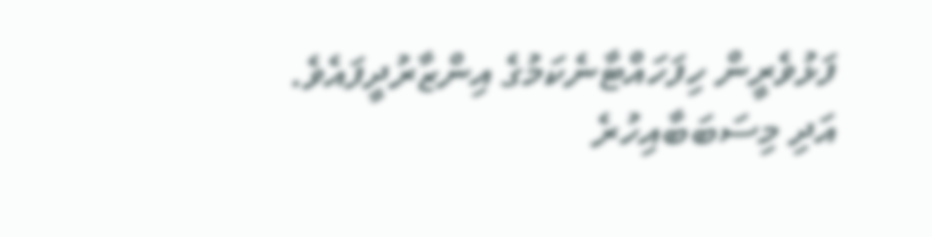ފަޅުވެރީން ހިފަހައްޓާނެކަމުގެ އިންޒާރުދީފައެވެ. އަދި މިސަބަބާއިހުރެ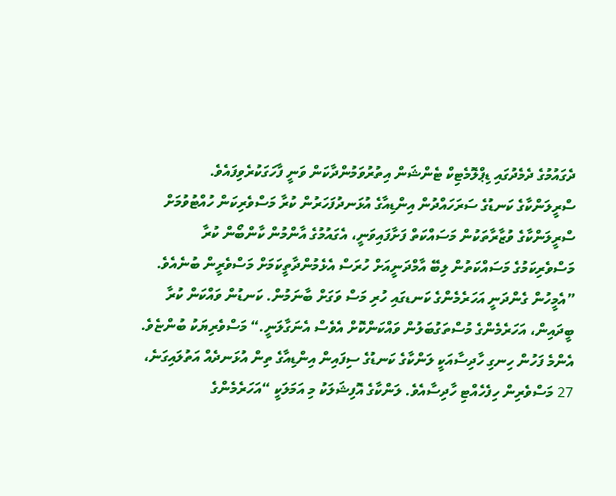ދެގައުމުގެ ދެމެދުގައި ޑިޕްލޮމެޓިކް ޓެންޝަން އިތުރުވަމުންދާކަން ވަނީ ފާހަގަކުރެވިފައެވެ.
ސްރީލަންކާގެ ކަނޑުގެ ސަރަހައްދުން އިންޑިއާގެ އުޅަނދުފަހަރުން ކުރާ މަސްވެރިކަން ހުއްޓުވުމަށް ސްރީލަންކާގެ ވުޒާރާތަކުން މަސައްކަތް ފަށާފައިވަނީ، އެގައުމުގެ އާންމުން ކާންބޯން ކުރާ މަސްވެރިކަމުގެ މަސައްކަތުން ލިބޭ އާމްދަނީއަށް ހުރަސް އެޅެމުންދާތީކަމަށް މަސްވެރީން ބުނެއެވެ. ”އެމީހުން ގެންދަނީ އަހަރެމެންގެ ކަނޑގައި ހުރި މަސް ވަގަށް ބާނަމުން. ކަނޑުން ވައްކަން ކުރާ ބީދައިން، އަހަރެމެންގެ މުސްތަގުބަލުން ވައްކަންކޮށް އެވެސް އެނަގާލަނީ.“ މަސްވެރިޔަކު ބުންޏެވެ.
އެންމެ ފަހުން ހިނގި ހާދިސާއަކީ ލަންކާގެ ކަނޑުގެ ސިފައިން އިންޑިއާގެ ތިން އުޅަނދެއް އަތުލައިގަނެ، 27 މަސްވެރިން ހިފެހެއްޓި ހާދިސާއެވެ. ލަންކާގެ އޮފިޝަލަކު މި އަމަލަކީ “އަހަރެމެންގެ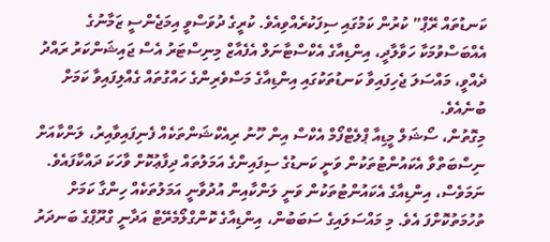ކަނޑުތައް ރޭޕް” ކުރުން ކަމުގައި ސިފަކުރެއްވިއެވެ. ކުރީގެ ދުވަސްވީ އިމަޖެންސީ ޒަމާނުގެ އެއްބަސްވުމަކާ ހަވާލާދީ، އިންޑިއާގެ އެކްސްޓާނަލް އެފެއާޒް މިނިސްޓަރު އެސް ޖައިޝަންކަރު ރައްދު ދެއްވީ، މައްސަލަ ޖެހިފައިވާ ކަނޑުތަކުގައި އިންޑިއާގެ މަސްވެރިންގެ ހައްގުތައް ގެއްލިފައިވާ ކަމަށް ބުނެއެވެ.
މިގޮތުން، ސޯޝަލް މީޑިއާ ޕްލެޓްފޯމް އެކްސް އިން ހޫނު ރިއެކްޝަންތަކެއް ފެނިފައިވާއިރު، ލަންކާއަށް ނިސްބަތްވާ އެކައުންޓުތަކުން ވަނީ ކަނޑުގެ ސިފައިންގެ އަމަލުތައް ދިފާޢުކޮށް ވާހަކަ ދައްކާފައެވެ. ނަމަވެސް، އިންޑިއާގެ އެކައުންޓުތަކުން ވަނީ ލަންކާއިން އުދުވާނީ އަމަލުތަކެއް ހިންގާ ކަމަށް ތުހުމަތުކޮށްފަ އެވެ. މި މައްސަލައިގެ ސަބަބުން، އިންޑިއާގެ ކޮންގްލޯމެރޭޓް އަދާނީ ގްރޫޕްގެ ބަނދަރު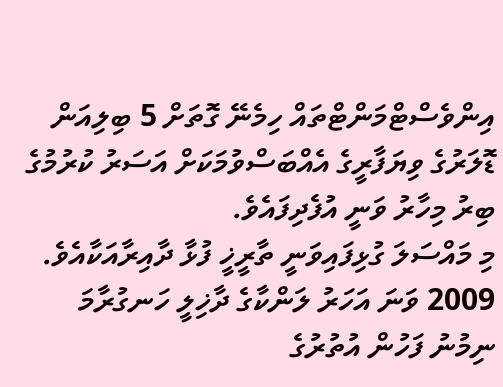އިންވެސްޓްމަންޓްތައް ހިމެނޭ ގޮތަށް 5 ބިލިއަން ޑޮލަރުގެ ވިޔަފާރީގެ އެއްބަސްވުމަކަށް އަސަރު ކުރުމުގެ ބިރު މިހާރު ވަނީ އުފެދިފައެވެ.
މި މައްސަލަ ގުޅިފައިވަނީ ތާރީޚީ ފުޅާ ދާއިރާއަކާއެވެ. 2009 ވަނަ އަހަރު ލަންކާގެ ދާޚިލީ ހަނގުރާމަ ނިމުނު ފަހުން އުތުރުގެ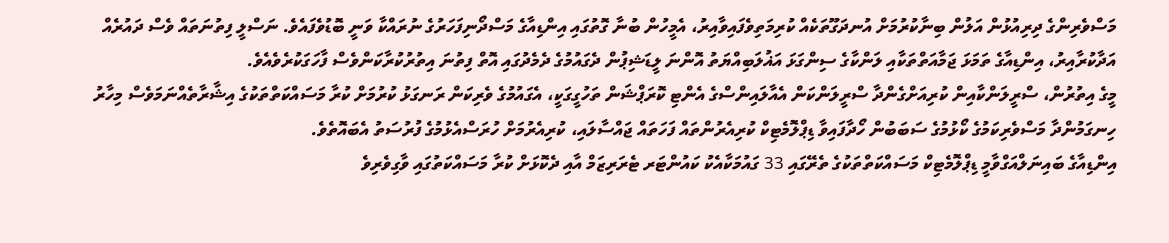މަސްވެރިންގެ ދިރިއުޅުން އަލުން ބިނާކުރުމަށް އުނދަގޫތަކެއް ކުރިމަތިވެފައިވާއިރު، އެމީހުން ބުނާ ގޮތުގައި އިންޑިއާގެ މަސްދޯނިފަހަރުގެ ނުރައްކާ ވަނީ ބޮޑުވެފައެވެ. ނަސްލީ ފިތުނަތައް ވެސް ދައުރެއް އަދާކުރާއިރު، އިންޑިއާގެ ތަމަޅަ ޖަމާއަތްތަކާއި ލަންކާގެ ސިންގަޅަ އަޣުލަބިއްޔަތު އޮންނަ ލީޑަޝިޕުން ދެގައުމުގެ ދެމެދުގައި އޮތް ފިތުނަ އިތުރުކުރާކަންވެސް ފާހަގަކުރެވެއެވެ.
މީގެ އިތުރުން، ސްރީލަންކާއިން ކުރިއަށްގެންދާ ސްރީލަންކަން އެއާލައިންސްގެ އެންޓި ކޮރަޕްޝަން ތަހުގީގަކީ، އެގައުމުގެ ވެރިކަން ރަނގަޅު ކުރުމަށް ކުރާ މަސައްކަތްތަކުގެ އިޝާރާތެއްނަމަވެސް މިހާރު ހިނގަމުންދާ މަސްވެރިކަމުގެ ކޯޅުމުގެ ސަބަބުން ހޯދާފައިވާ ޑިޕްލޮމެޓިކް ކުރިއެރުންތައް ފަހަތައް ޖައްސާލައި، ކުރިއެރުމަށް ހުރަސްއެޅުމުގެ ފުރުސަތު އެބައޮތެވެ.
އިންޑިއާގެ ބައިނަލްއަގްވާމީ ޑިޕްލޮމެޓިކް މަސައްކަތްތަކުގެ ތެރޭގައި 33 ގައުމަކާއެކު ކައުންޓަރ ޓެރަރިޒަމް އާއި ދެކޮޅަށް ކުރާ މަސައްކަތުގައި ވާގިވެރިވެ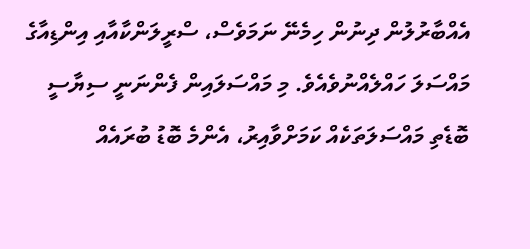އެއްބާރުލުން ދިނުން ހިމެނޭ ނަމަވެސް، ސްރީލަންކާއާއި އިންޑިއާގެ މައްސަލަ ހައްލެއްނުވެއެވެ. މި މައްސަލައިން ފެންނަނީ ސިޔާސީ ބޮޑެތި މައްސަލަތަކެއް ކަމަށްވާއިރު، އެންމެ ބޮޑު ބުރައެއް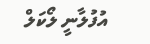އުފުލާނީ ލޯކަލް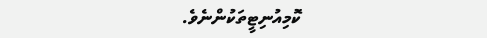ކޮމިއުނިޓީތަކުންނެވެ.